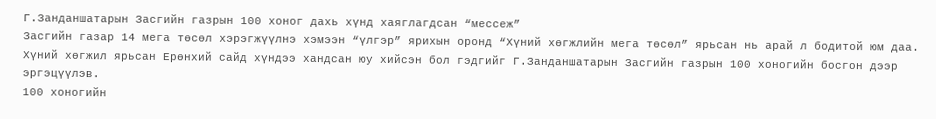Г.Занданшатарын Засгийн газрын 100 хоног дахь хүнд хаяглагдсан “мессеж”
Засгийн газар 14 мега төсөл хэрэгжүүлнэ хэмээн “үлгэр” ярихын оронд “Хүний хөгжлийн мега төсөл” ярьсан нь арай л бодитой юм даа. Хүний хөгжил ярьсан Ерөнхий сайд хүндээ хандсан юу хийсэн бол гэдгийг Г.Занданшатарын Засгийн газрын 100 хоногийн босгон дээр эргэцүүлэв.
100 хоногийн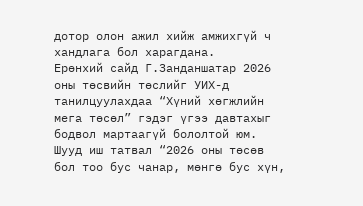дотор олон ажил хийж амжихгүй ч хандлага бол харагдана.
Ерөнхий сайд Г.Занданшатар 2026 оны төсвийн төслийг УИХ-д танилцуулахдаа “Хүний хөгжлийн мега төсөл” гэдэг үгээ давтахыг бодвол мартаагүй бололтой юм.
Шууд иш татвал “2026 оны төсөв бол тоо бус чанар, мөнгө бус хүн,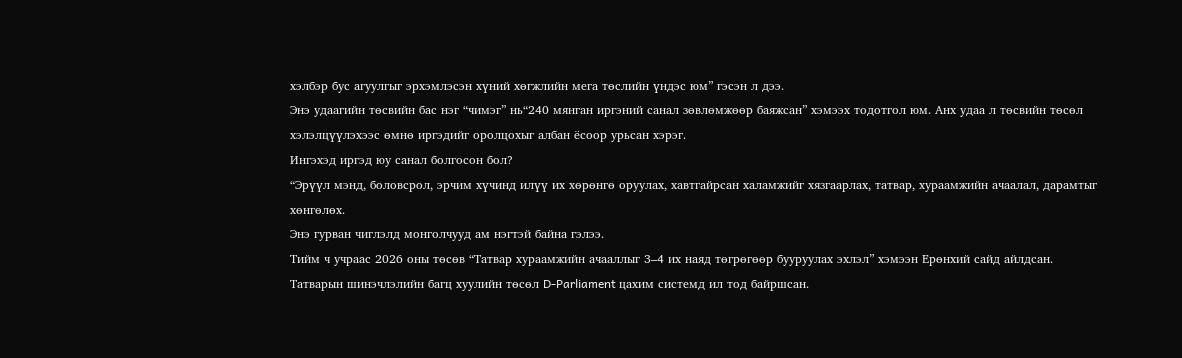хэлбэр бус агуулгыг эрхэмлэсэн хүний хөгжлийн мега төслийн үндэс юм” гэсэн л дээ.
Энэ удаагийн төсвийн бас нэг “чимэг” нь“240 мянган иргэний санал зөвлөмжөөр баяжсан” хэмээх тодотгол юм. Анх удаа л төсвийн төсөл хэлэлцүүлэхээс өмнө иргэдийг оролцохыг албан ёсоор урьсан хэрэг.
Ингэхэд иргэд юу санал болгосон бол?
“Эрүүл мэнд, боловсрол, эрчим хүчинд илүү их хөрөнгө оруулах, хавтгайрсан халамжийг хязгаарлах, татвар, хураамжийн ачаалал, дарамтыг хөнгөлөх.
Энэ гурван чиглэлд монголчууд ам нэгтэй байна гэлээ.
Тийм ч учраас 2026 оны төсөв “Татвар хураамжийн ачааллыг 3–4 их наяд төгрөгөөр бууруулах эхлэл” хэмээн Ерөнхий сайд айлдсан.
Татварын шинэчлэлийн багц хуулийн төсөл D-Parliament цахим системд ил тод байршсан.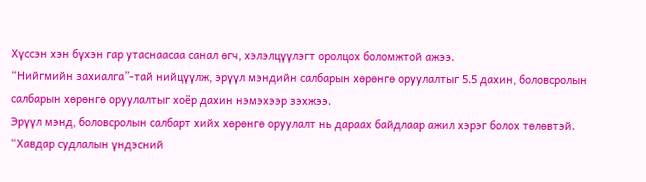Хүссэн хэн бүхэн гар утаснаасаа санал өгч, хэлэлцүүлэгт оролцох боломжтой ажээ.
“Нийгмийн захиалга”-тай нийцүүлж, эрүүл мэндийн салбарын хөрөнгө оруулалтыг 5.5 дахин, боловсролын салбарын хөрөнгө оруулалтыг хоёр дахин нэмэхээр зэхжээ.
Эрүүл мэнд, боловсролын салбарт хийх хөрөнгө оруулалт нь дараах байдлаар ажил хэрэг болох төлөвтэй.
“Хавдар судлалын үндэсний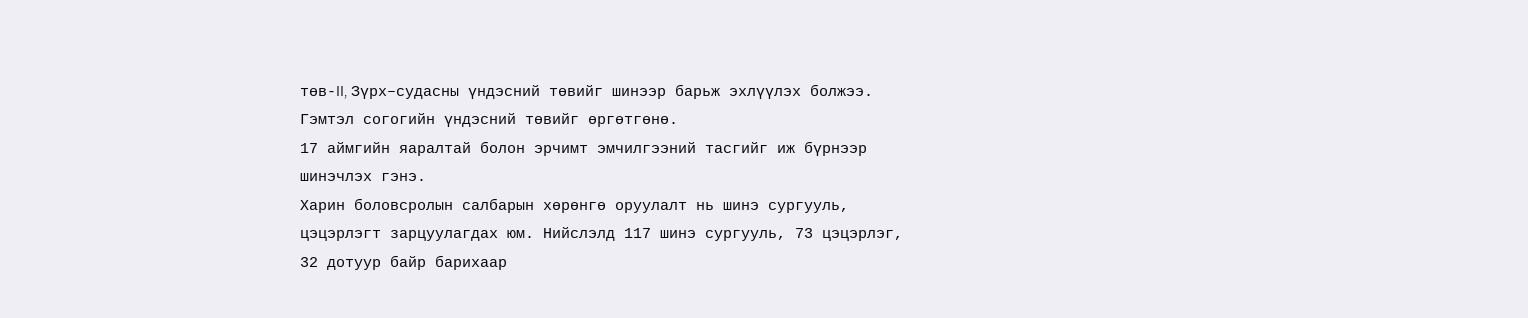төв-II, Зүрх–судасны үндэсний төвийг шинээр барьж эхлүүлэх болжээ. Гэмтэл согогийн үндэсний төвийг өргөтгөнө.
17 аймгийн яаралтай болон эрчимт эмчилгээний тасгийг иж бүрнээр шинэчлэх гэнэ.
Харин боловсролын салбарын хөрөнгө оруулалт нь шинэ сургууль, цэцэрлэгт зарцуулагдах юм. Нийслэлд 117 шинэ сургууль, 73 цэцэрлэг, 32 дотуур байр барихаар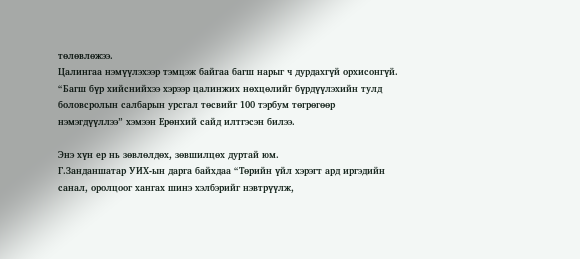төлөвлөжээ.
Цалингаа нэмүүлэхээр тэмцэж байгаа багш нарыг ч дурдахгүй орхисонгүй. “Багш бүр хийснийхээ хэрээр цалинжих нөхцөлийг бүрдүүлэхийн тулд боловсролын салбарын урсгал төсвийг 100 тэрбум төгрөгөөр нэмэгдүүллээ” хэмээн Ерөнхий сайд илтгэсэн билээ.

Энэ хүн ер нь зөвлөлдөх, зөвшилцөх дуртай юм.
Г.Занданшатар УИХ-ын дарга байхдаа “Төрийн үйл хэрэгт ард иргэдийн санал, оролцоог хангах шинэ хэлбэрийг нэвтрүүлж,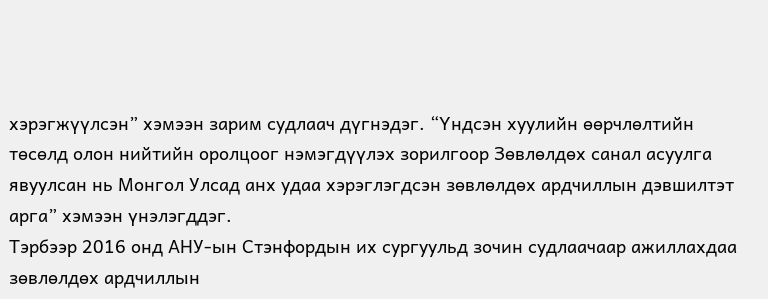хэрэгжүүлсэн” хэмээн зарим судлаач дүгнэдэг. “Үндсэн хуулийн өөрчлөлтийн төсөлд олон нийтийн оролцоог нэмэгдүүлэх зорилгоор Зөвлөлдөх санал асуулга явуулсан нь Монгол Улсад анх удаа хэрэглэгдсэн зөвлөлдөх ардчиллын дэвшилтэт арга” хэмээн үнэлэгддэг.
Тэрбээр 2016 онд АНУ-ын Стэнфордын их сургуульд зочин судлаачаар ажиллахдаа зөвлөлдөх ардчиллын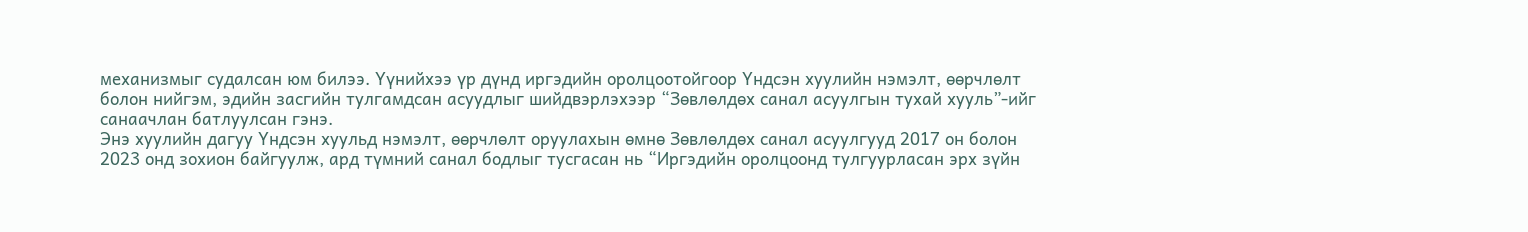механизмыг судалсан юм билээ. Үүнийхээ үр дүнд иргэдийн оролцоотойгоор Үндсэн хуулийн нэмэлт, өөрчлөлт болон нийгэм, эдийн засгийн тулгамдсан асуудлыг шийдвэрлэхээр “Зөвлөлдөх санал асуулгын тухай хууль”-ийг санаачлан батлуулсан гэнэ.
Энэ хуулийн дагуу Үндсэн хуульд нэмэлт, өөрчлөлт оруулахын өмнө Зөвлөлдөх санал асуулгууд 2017 он болон 2023 онд зохион байгуулж, ард түмний санал бодлыг тусгасан нь “Иргэдийн оролцоонд тулгуурласан эрх зүйн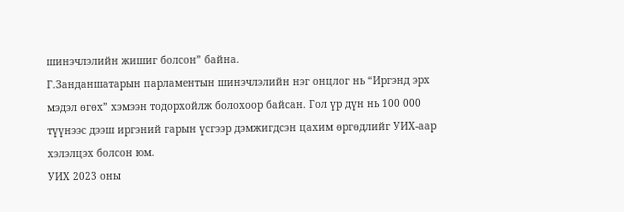шинэчлэлийн жишиг болсон” байна.
Г.Занданшатарын парламентын шинэчлэлийн нэг онцлог нь “Иргэнд эрх мэдэл өгөх” хэмээн тодорхойлж болохоор байсан. Гол үр дүн нь 100 000 түүнээс дээш иргэний гарын үсгээр дэмжигдсэн цахим өргөдлийг УИХ-аар хэлэлцэх болсон юм.
УИХ 2023 оны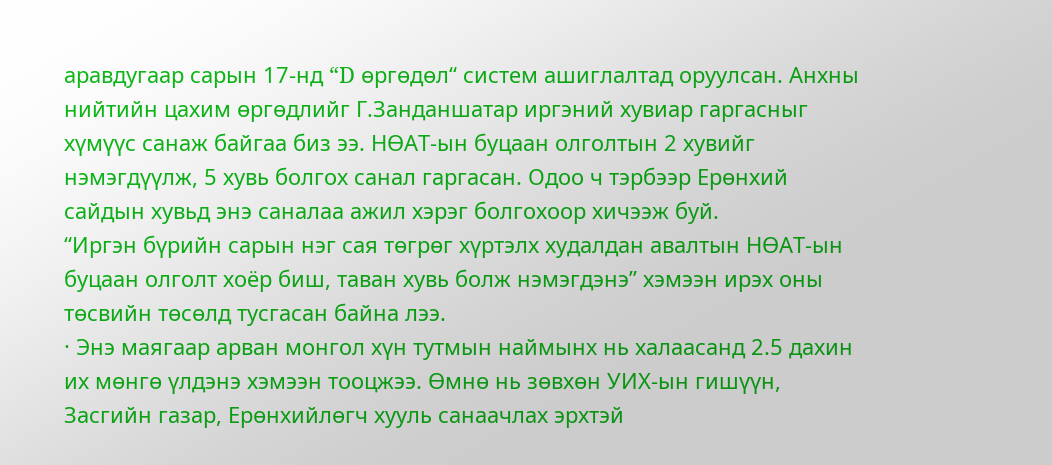аравдугаар сарын 17-нд “D өргөдөл“ систем ашиглалтад оруулсан. Анхны нийтийн цахим өргөдлийг Г.Занданшатар иргэний хувиар гаргасныг хүмүүс санаж байгаа биз ээ. НӨАТ-ын буцаан олголтын 2 хувийг нэмэгдүүлж, 5 хувь болгох санал гаргасан. Одоо ч тэрбээр Ерөнхий сайдын хувьд энэ саналаа ажил хэрэг болгохоор хичээж буй.
“Иргэн бүрийн сарын нэг сая төгрөг хүртэлх худалдан авалтын НӨАТ-ын буцаан олголт хоёр биш, таван хувь болж нэмэгдэнэ” хэмээн ирэх оны төсвийн төсөлд тусгасан байна лээ.
· Энэ маягаар арван монгол хүн тутмын наймынх нь халаасанд 2.5 дахин их мөнгө үлдэнэ хэмээн тооцжээ. Өмнө нь зөвхөн УИХ-ын гишүүн, Засгийн газар, Ерөнхийлөгч хууль санаачлах эрхтэй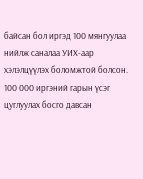байсан бол иргэд 100 мянгуулаа нийлж саналаа УИХ-аар хэлэлцүүлэх боломжтой болсон. 100 000 иргэний гарын үсэг цуглуулах босго давсан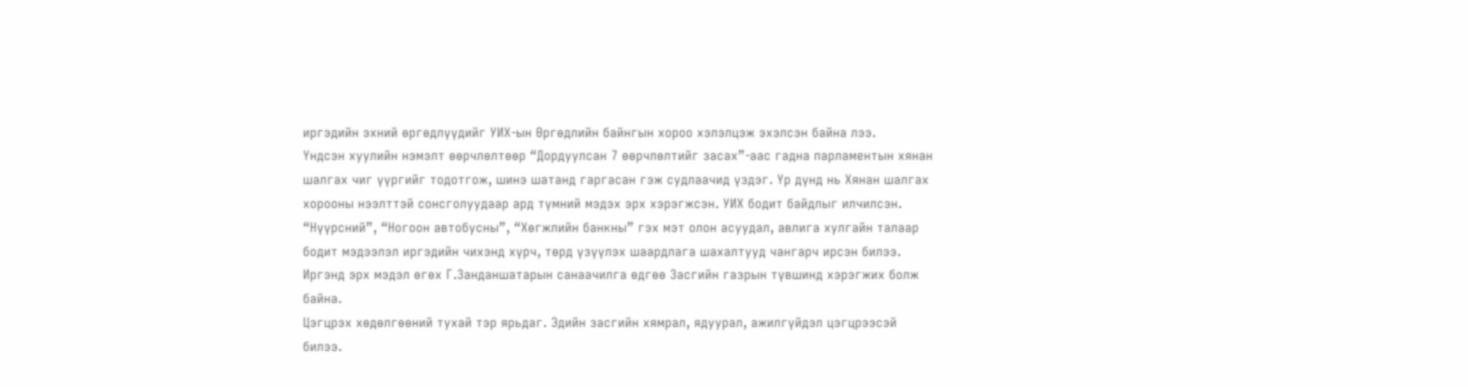иргэдийн эхний өргөдлүүдийг УИХ-ын Өргөдлийн байнгын хороо хэлэлцэж эхэлсэн байна лээ.
Үндсэн хуулийн нэмэлт өөрчлөлтөөр “Дордуулсан 7 өөрчлөлтийг засах”-аас гадна парламентын хянан шалгах чиг үүргийг тодотгож, шинэ шатанд гаргасан гэж судлаачид үздэг. Үр дүнд нь Хянан шалгах хорооны нээлттэй сонсголуудаар ард түмний мэдэх эрх хэрэгжсэн. УИХ бодит байдлыг илчилсэн.
“Нүүрсний”, “Ногоон автобусны”, “Хөгжлийн банкны” гэх мэт олон асуудал, авлига хулгайн талаар бодит мэдээлэл иргэдийн чихэнд хүрч, төрд үзүүлэх шаардлага шахалтууд чангарч ирсэн билээ.
Иргэнд эрх мэдэл өгөх Г.Занданшатарын санаачилга өдгөө Засгийн газрын түвшинд хэрэгжих болж байна.
Цэгцрэх хөдөлгөөний тухай тэр ярьдаг. Эдийн засгийн хямрал, ядуурал, ажилгүйдэл цэгцрээсэй билээ.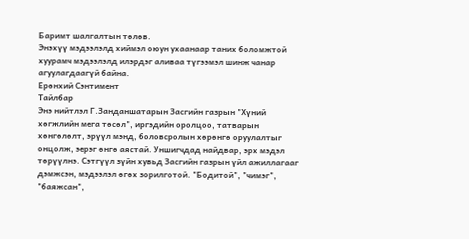Баримт шалгалтын төлөв.
Энэхүү мэдээлэлд хиймэл оюун ухаанаар таних боломжтой хуурамч мэдээлэлд илэрдэг аливаа түгээмэл шинж чанар агуулагдаагүй байна.
Ерөнхий Сэнтимент
Тайлбар
Энэ нийтлэл Г.Занданшатарын Засгийн газрын "Хүний хөгжлийн мега төсөл", иргэдийн оролцоо, татварын хөнгөлөлт, эрүүл мэнд, боловсролын хөрөнгө оруулалтыг онцолж, эерэг өнгө аястай. Уншигчдад найдвар, эрх мэдэл төрүүлнэ. Сэтгүүл зүйн хувьд Засгийн газрын үйл ажиллагааг дэмжсэн, мэдээлэл өгөх зорилготой. "Бодитой", "чимэг", "баяжсан",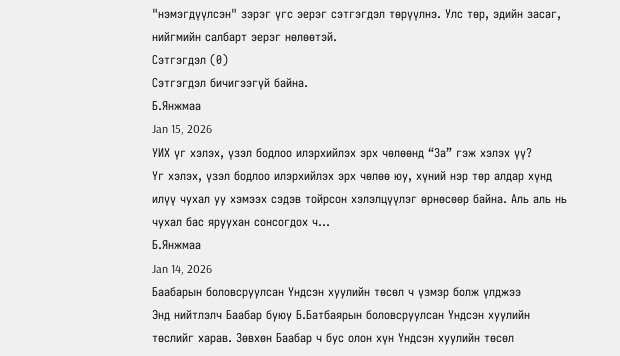"нэмэгдүүлсэн" зэрэг үгс эерэг сэтгэгдэл төрүүлнэ. Улс төр, эдийн засаг, нийгмийн салбарт эерэг нөлөөтэй.
Сэтгэгдэл (0)
Сэтгэгдэл бичигээгүй байна.
Б.Янжмаа
Jan 15, 2026
УИХ үг хэлэх, үзэл бодлоо илэрхийлэх эрх чөлөөнд “За” гэж хэлэх үү?
Үг хэлэх, үзэл бодлоо илэрхийлэх эрх чөлөө юу, хүний нэр төр алдар хүнд илүү чухал уу хэмээх сэдэв тойрсон хэлэлцүүлэг өрнөсөөр байна. Аль аль нь чухал бас яруухан сонсогдох ч…
Б.Янжмаа
Jan 14, 2026
Баабарын боловсруулсан Үндсэн хуулийн төсөл ч үзмэр болж үлджээ
Энд нийтлэлч Баабар буюу Б.Батбаярын боловсруулсан Үндсэн хуулийн төслийг харав. Зөвхөн Баабар ч бус олон хүн Үндсэн хуулийн төсөл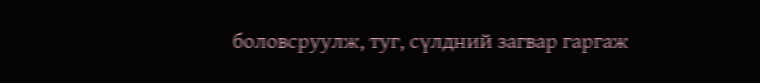боловсруулж, туг, сүлдний загвар гаргаж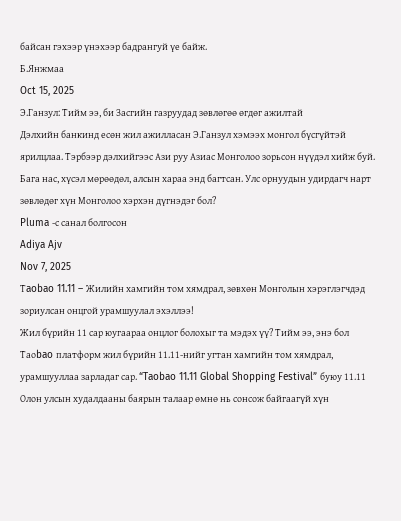байсан гэхээр үнэхээр бадрангуй үе байж.
Б.Янжмаа
Oct 15, 2025
Э.Ганзул: Тийм ээ, би Засгийн газруудад зөвлөгөө өгдөг ажилтай
Дэлхийн банкинд есөн жил ажилласан Э.Ганзул хэмээх монгол бүсгүйтэй ярилцлаа. Тэрбээр дэлхийгээс Ази руу Азиас Монголоо зорьсон нүүдэл хийж буй. Бага нас, хүсэл мөрөөдөл, алсын хараа энд багтсан. Улс орнуудын удирдагч нарт зөвлөдөг хүн Монголоо хэрхэн дүгнэдэг бол?
Pluma -с санал болгосон
Adiya Ajv
Nov 7, 2025
Тaobao 11.11 – Жилийн хамгийн том хямдрал, зөвхөн Монголын хэрэглэгчдэд зориулсан онцгой урамшуулал эхэллээ!
Жил бүрийн 11 сар юугаараа онцлог болохыг та мэдэх үү? Тийм ээ, энэ бол Таоbao платформ жил бүрийн 11.11-нийг угтан хамгийн том хямдрал, урамшууллаа зарладаг сар. “Taobao 11.11 Global Shopping Festival” буюу 11.11 Олон улсын худалдааны баярын талаар өмнө нь сонсож байгаагүй хүн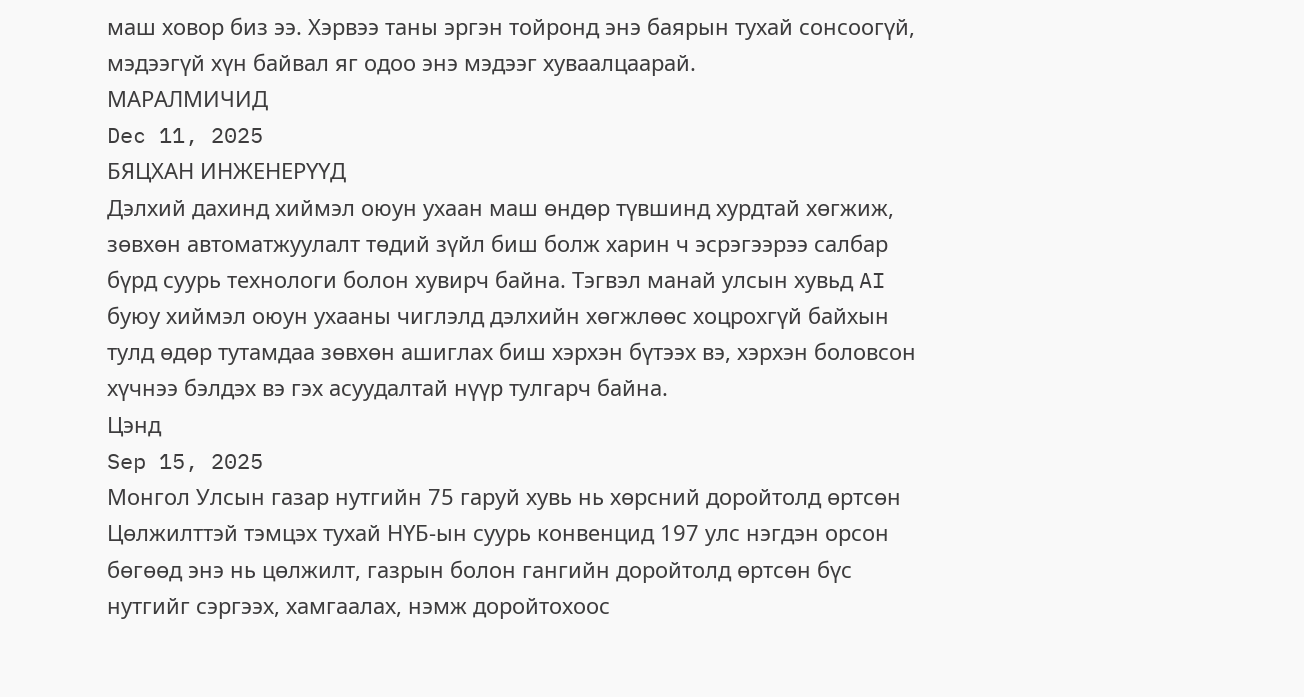маш ховор биз ээ. Хэрвээ таны эргэн тойронд энэ баярын тухай сонсоогүй, мэдээгүй хүн байвал яг одоо энэ мэдээг хуваалцаарай.
МАРАЛМИЧИД
Dec 11, 2025
БЯЦХАН ИНЖЕНЕРҮҮД
Дэлхий дахинд хиймэл оюун ухаан маш өндөр түвшинд хурдтай хөгжиж, зөвхөн автоматжуулалт төдий зүйл биш болж харин ч эсрэгээрээ салбар бүрд суурь технологи болон хувирч байна. Тэгвэл манай улсын хувьд AI буюу хиймэл оюун ухааны чиглэлд дэлхийн хөгжлөөс хоцрохгүй байхын тулд өдөр тутамдаа зөвхөн ашиглах биш хэрхэн бүтээх вэ, хэрхэн боловсон хүчнээ бэлдэх вэ гэх асуудалтай нүүр тулгарч байна.
Цэнд
Sep 15, 2025
Монгол Улсын газар нутгийн 75 гаруй хувь нь хөрсний доройтолд өртсөн
Цөлжилттэй тэмцэх тухай НҮБ-ын суурь конвенцид 197 улс нэгдэн орсон бөгөөд энэ нь цөлжилт, газрын болон гангийн доройтолд өртсөн бүс нутгийг сэргээх, хамгаалах, нэмж доройтохоос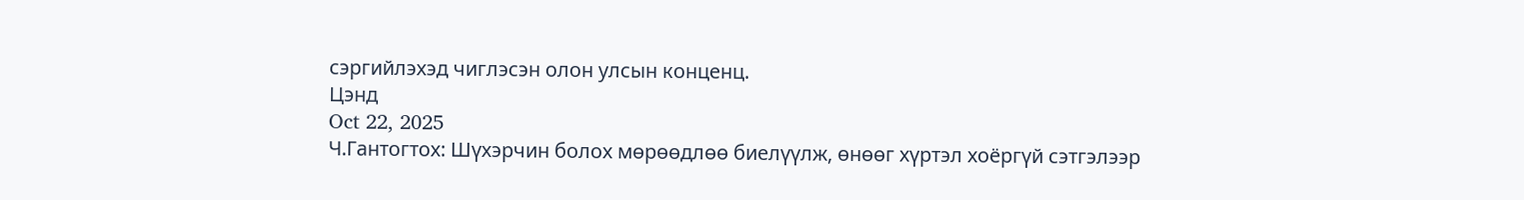сэргийлэхэд чиглэсэн олон улсын конценц.
Цэнд
Oct 22, 2025
Ч.Гантогтох: Шүхэрчин болох мөрөөдлөө биелүүлж, өнөөг хүртэл хоёргүй сэтгэлээр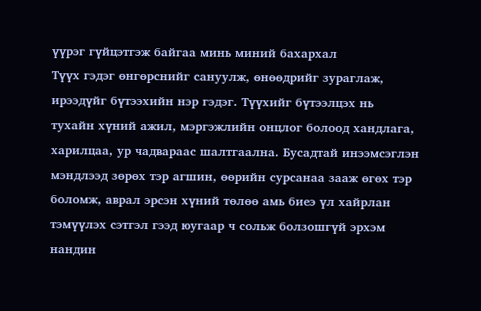үүрэг гүйцэтгэж байгаа минь миний бахархал
Түүх гэдэг өнгөрснийг сануулж, өнөөдрийг зураглаж, ирээдүйг бүтээхийн нэр гэдэг. Түүхийг бүтээлцэх нь тухайн хүний ажил, мэргэжлийн онцлог болоод хандлага, харилцаа, ур чадвараас шалтгаална. Бусадтай инээмсэглэн мэндлээд зөрөх тэр агшин, өөрийн сурсанаа зааж өгөх тэр боломж, аврал эрсэн хүний төлөө амь биеэ үл хайрлан тэмүүлэх сэтгэл гээд юугаар ч сольж болзошгүй эрхэм нандин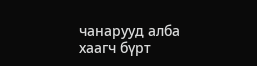чанарууд алба хаагч бүрт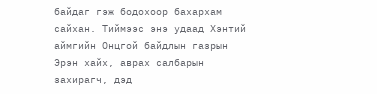байдаг гэж бодохоор бахархам сайхан. Тиймээс энэ удаад Хэнтий аймгийн Онцгой байдлын газрын Эрэн хайх, аврах салбарын захирагч, дэд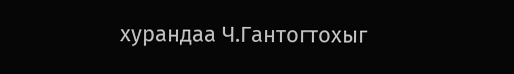хурандаа Ч.Гантогтохыг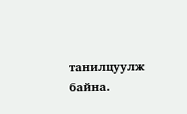танилцуулж байна.